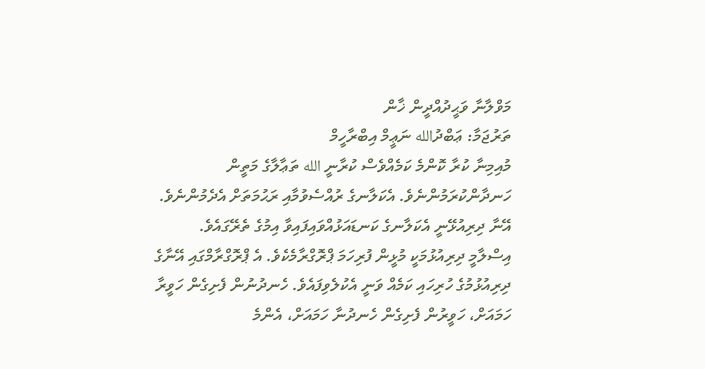މަވްލާނާ ވަޙީދުއްދީން ޚާން
ތަރުޖަމާ: ޢަބްދުالله ނަޢީމް އިބްރާހީމް
މުއިމިނާ ކުރާ ކޮންމެ ކަމެއްވެސް ކުރާނީ الله ތަޢާލާގެ މަތީން ހަނދާންކުރަމުންނެވެ. އެކަލާނގެ ރުއްސެވުމާއި ރަޙުމަތަށް އެދެމުންނެވެ. އޭނާ ދިރިއުޅޭނީ އެކަލާނގެ ކަނޑައަޅުއްވައިފައިވާ އިމުގެ ތެރޭގައެވެ.
އިސްލާމީ ދިރިއުޅުމަކީ މުޅީން ފުރިހަމަ ޕްރޮގްރާމެކެވެ. އެ ޕްރޮގްރާމްގައި އޭނާގެ ދިރިއުޅުމުގެ ހުރިހައި ކަމެއް ވަނީ އެކުލެވިފައެވެ. ހެނދުނުން ފެށިގެން ހަވީރާ ހަމައަށް، ހަވީރުން ފެށިގެން ހެނދުނާ ހަމައަށް، އެންމެ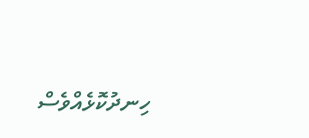ހިނދުކޮޅެއްވެސް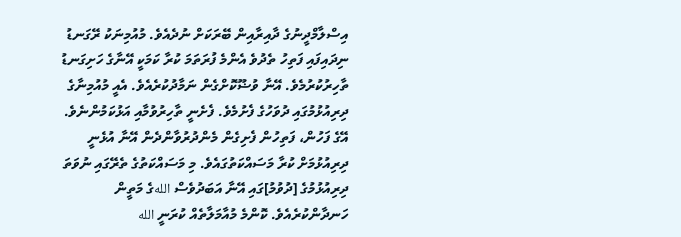އިސްލާމްދީނުގެ ދާއިރާއިން ބޭރަކަށް ނުދެއެވެ. މުއުމިނަކު ރޭގަނޑު ނިދައިފައި ފަތިހު ތެދުވެ އެންމެ ފުރަތަމަ ކުރާ ކަމަކީ އޭނާގެ ހަށިގަނޑު ތާހިރުކުރުމެވެ. އޭނާ ވުޟޫކޮށްގެން ނަމާދުކުރެއެވެ. އެއީ މުއުމިނާގެ ދިރިއުޅުމުގައި ދުވަހުގެ ފެށުމެވެ. ފެށެނީ ތާހިރުވުމާއި އަޅުކަމުންނެވެ. އޭގެ ފަހުން، ފަތިހުން ފެށިގެން މެންދުރުވާންދެން އޭނާ އުޅެނީ ދިރިއުޅުމަށް ކުރާ މަސައްކަތުގައެވެ. މި މަސައްކަތުގެ ތެރޭގައި ނުވަތަ ދިރިއުޅުމުގެ [ދުވުމު]ގައި އޭނާ އަބަދުވެސް اللهގެ މަތީން ހަނދާންކުރެއެވެ. ކޮންމެ މުއާމަލާތެއް ކުރަނީ الله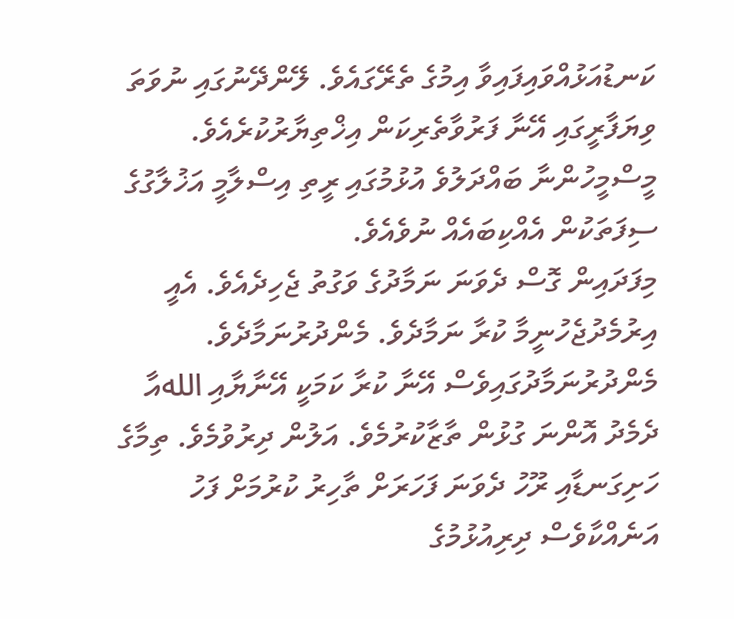ކަނޑުއަޅުއްވައިފައިވާ އިމުގެ ތެރޭގައެވެ. ލޭންދޭނުގައި ނުވަތަ ވިޔަފާރީގައި އޭނާ ފަރުވާތެރިކަން އިޚްތިޔާރުކުރެއެވެ. މީސްމީހުންނާ ބައްދަލުވެ އުޅުމުގައި ރީތި އިސްލާމީ އަޚުލާގުގެ ސިފަތަކުން އެއްކިބައެއް ނުވެއެވެ.
މިފަދައިން ގޮސް ދެވަނަ ނަމާދުގެ ވަގުތު ޖެހިދެއެވެ. އެއީ އިރުމެދުޖެހުނީމާ ކުރާ ނަމާދެވެ. މެންދުރުނަމާދެވެ. މެންދުރުނަމާދުގައިވެސް އޭނާ ކުރާ ކަމަކީ އޭނާޔާއި اللهއާ ދެމެދު އޮންނަ ގުޅުން ތާޒާކުރުމެވެ. އަލުން ދިރުވުމެވެ. ތިމާގެ ހަށިގަނޑާއި ރޫހު ދެވަނަ ފަހަރަށް ތާހިރު ކުރުމަށް ފަހު އަނެއްކާވެސް ދިރިއުޅުމުގެ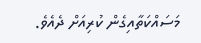މަސައްކަތާއިގެން ކުރިއަށް ދެއެވެ.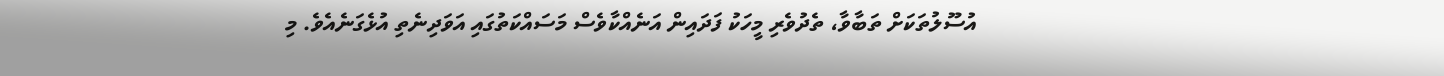އުސޫލުތަކަށް ތަބާވާ، ތެދުވެރި މީހަކު ފަދައިން އަނެއްކާވެސް މަސައްކަތުގައި އަވަދިނެތި އުޅެގަނެއެވެ. މި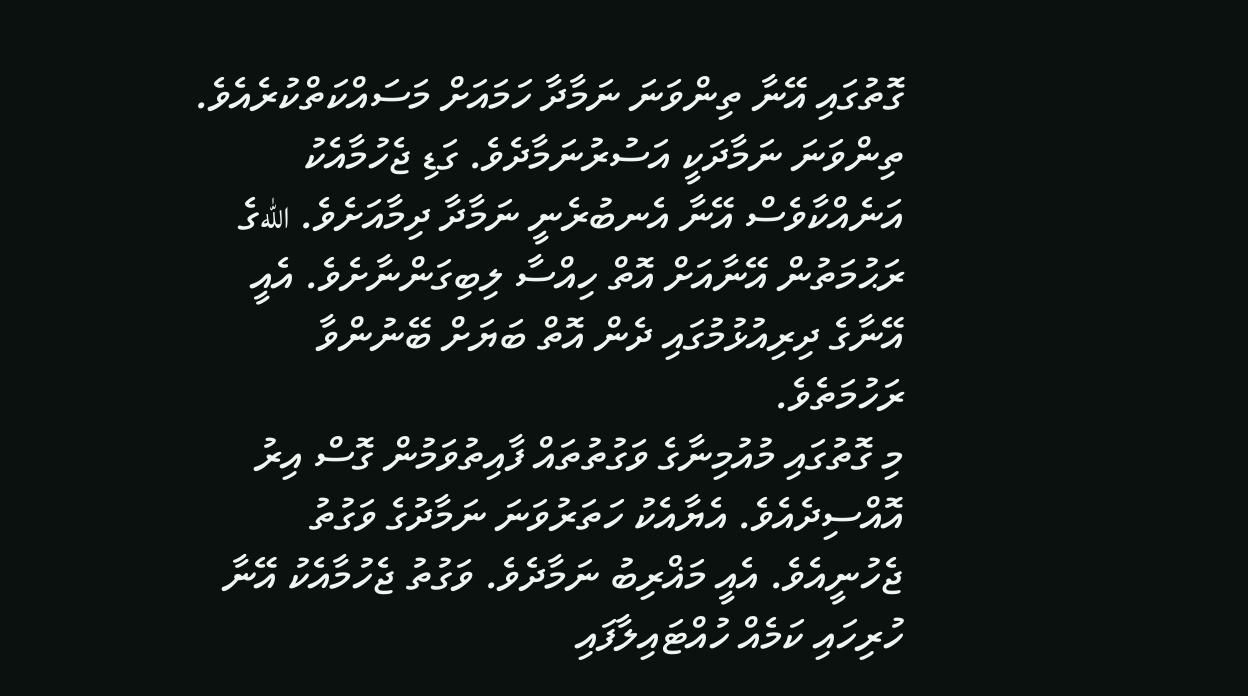ގޮތުގައި އޭނާ ތިންވަނަ ނަމާދާ ހަމައަށް މަސައްކަތްކުރެއެވެ. ތިންވަނަ ނަމާދަކީ އަސުރުނަމާދެވެ. ގަޑި ޖެހުމާއެކު އަނެއްކާވެސް އޭނާ އެނބުރެނީ ނަމާދާ ދިމާއަށެވެ. اللهގެ ރަޙުމަތުން އޭނާއަށް އޮތް ހިއްސާ ލިބިގަންނާށެވެ. އެއީ އޭނާގެ ދިރިއުޅުމުގައި ދެން އޮތް ބަޔަށް ބޭނުންވާ ރަހުމަތެވެ.
މި ގޮތުގައި މުއުމިނާގެ ވަގުތުތައް ފާއިތުވަމުން ގޮސް އިރު އޮއްސިދެއެވެ. އެޔާއެކު ހަތަރުވަނަ ނަމާދުގެ ވަގުތު ޖެހުނީއެވެ. އެއީ މަޣްރިބު ނަމާދެވެ. ވަގުތު ޖެހުމާއެކު އޭނާ ހުރިހައި ކަމެއް ހުއްޓައިލާފައި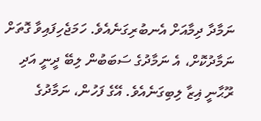ނަމާދާ ދިމާއަށް އެނބުރިގަނެއެވެ. ހަމަޖެހިފައިވާ ގޮތަށް ނަމާދުކޮށް، އެ ނަމާދުގެ ސަބަބުން ލިބޭ ދީނީ އަދި ރޫޙާނީ ޣިޒާ ލިބިގަނެއެވެ. އޭގެ ފަހުން، ނަމާދުގެ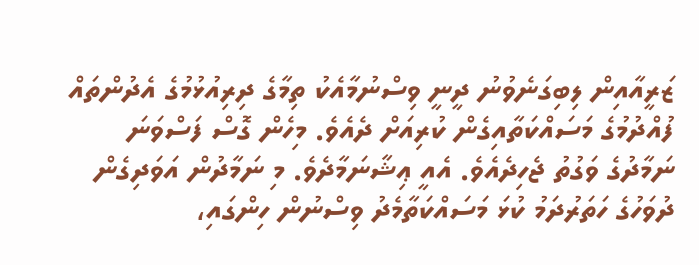ޒަރީއާއިން ލިބިގަނެވުނު ދީނީ ވިސްނުމާއެކު ތިމާގެ ދިރިއުޅުމުގެ އެދުންތައް ފުއްދުމުގެ މަސައްކަތާއިގެން ކުރިއަށް ދެއެވެ. މިހެން ގޮސް ފަސްވަނަ ނަމާދުގެ ވަގުތު ޖެހިދެއެވެ. އެއީ ޢިޝާނަމާދެވެ. މި ނަމާދުން އަވަދިގެން ދުވަހުގެ ހަތަރުދަމު ކުޅަ މަސައްކަތާމެދު ވިސްނުން ހިންގައި،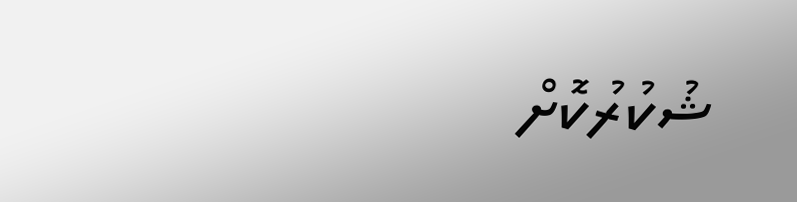ޝުކުރުކޮށް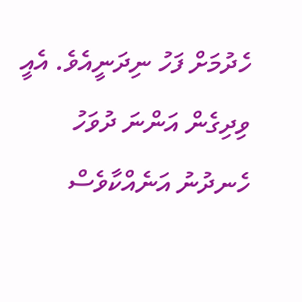ހެދުމަށް ފަހު ނިދަނީއެވެ. އެއީ ވިދިގެން އަންނަ ދުވަހު ހެނދުނު އަނެއްކާވެސް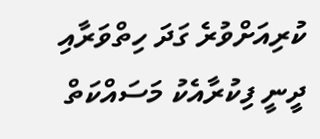ކުރިއަށްވުރެ ގަދަ ހިތްވަރާއި ދީނީ ފިކުރާއެކު މަސައްކަތް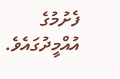ފެށުމުގެ އުއްމީދުގައެވެ.